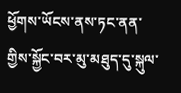ཕྱོགས་ཡོངས་ནས་ཏང་ནན་གྱིས་སྐྱོང་བར་མུ་མཐུད་དུ་སྐུལ་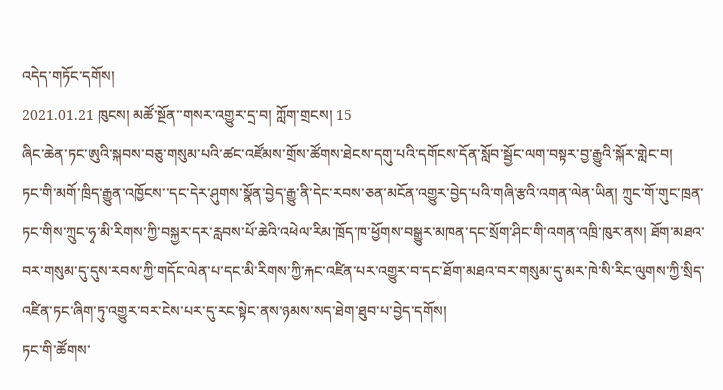འདེད་གཏོང་དགོས།
2021.01.21 ཁུངས། མཚོ་སྔོན་་གསར་འགྱུར་དྲ་བ། ཀློག་གྲངས། 15
ཞིང་ཆེན་ཏང་ཨུའི་སྐབས་བཅུ་གསུམ་པའི་ཚང་འཛོམས་གྲོས་ཚོགས་ཐེངས་དགུ་པའི་དགོངས་དོན་སློབ་སྦྱོང་ལག་བསྟར་བྱ་རྒྱུའི་སྐོར་གླེང་བ།
ཏང་གི་མགོ་ཁྲིད་རྒྱུན་འཁྱོངས་་དང་དེར་ཤུགས་སྣོན་བྱེད་རྒྱུ་ནི་དེང་རབས་ཅན་མངོན་འགྱུར་བྱེད་པའི་གཞི་རྩའི་འགན་ལེན་ཡིན། ཀྲུང་གོ་གུང་ཁྲན་ཏང་གིས་ཀྲུང་ཧྭ་མི་རིགས་ཀྱི་བསྐྱར་དར་རླབས་པོ་ཆེའི་འཕེལ་རིམ་ཁྲོད་ཁ་ཕྱོགས་བསྒྱུར་མཁན་དང་སྲོག་ཤིང་གི་འགན་འཁྲི་ཁུར་ནས། ཐོག་མཐའ་བར་གསུམ་དུ་དུས་རབས་ཀྱི་གདོང་ལེན་པ་དང་མི་རིགས་ཀྱི་རྐང་འཛིན་པར་འགྱུར་བ་དང་ཐོག་མཐའ་བར་གསུམ་དུ་མར་ཁེ་སི་རིང་ལུགས་ཀྱི་སྲིད་འཛིན་ཏང་ཞིག་ཏུ་འགྱུར་བར་ངེས་པར་དུ་རང་སྟེང་ནས་ཉམས་སད་ཐེག་ཐུབ་པ་བྱེད་དགོས།
ཏང་གི་ཚོགས་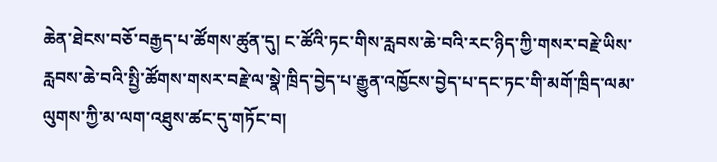ཆེན་ཐེངས་བཅོ་བརྒྱད་པ་ཚོགས་ཚུན་དུ། ང་ཚོའི་ཏང་གིས་རླབས་ཆེ་བའི་རང་ཉིད་ཀྱི་གསར་བརྗེ་ཡིས་རླབས་ཆེ་བའི་སྤྱི་ཚོགས་གསར་བརྗེ་ལ་སྣེ་ཁྲིད་བྱེད་པ་རྒྱུན་འཁྱོངས་བྱེད་པ་དང་ཏང་གི་མགོ་ཁྲིད་ལམ་ལུགས་ཀྱི་མ་ལག་འཐུས་ཚང་དུ་གཏོང་བ།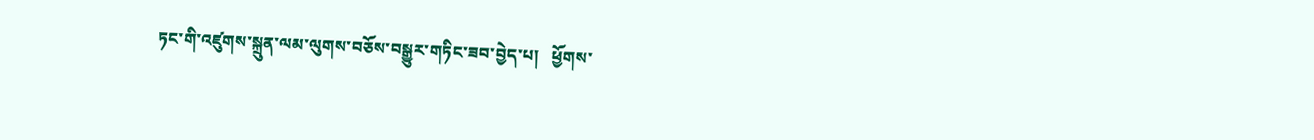ཏང་གི་འཛུགས་སྐྲུན་ལམ་ལུགས་བཅོས་བསྒྱུར་གཏིང་ཟབ་བྱེད་པ།   ཕྱོགས་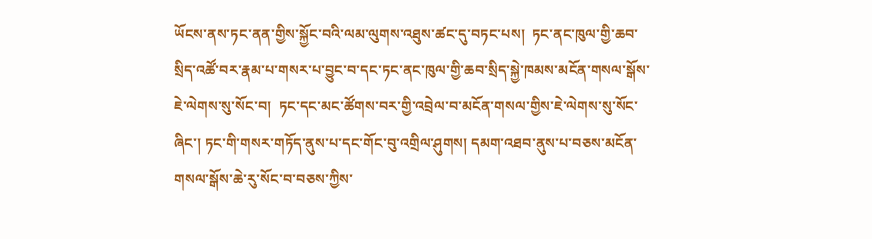ཡོངས་ནས་ཏང་ནན་གྱིས་སྐྱོང་བའི་ལམ་ལུགས་འཐུས་ཚང་དུ་བཏང་པས།  ཏང་ནང་ཁུལ་གྱི་ཆབ་སྲིད་འཚོ་བར་རྣམ་པ་གསར་པ་བྱུང་བ་དང་ཏང་ནང་ཁུལ་གྱི་ཆབ་སྲིད་སྐྱེ་ཁམས་མངོན་གསལ་སྒོས་ཇེ་ལེགས་སུ་སོང་བ།  ཏང་དང་མང་ཚོགས་བར་གྱི་འབྲེལ་བ་མངོན་གསལ་གྱིས་ཇེ་ལེགས་སུ་སོང་ཞིང་། ཏང་གི་གསར་གཏོད་ནུས་པ་དང་གོང་བུ་འགྲིལ་ཤུགས། དམག་འཐབ་ནུས་པ་བཅས་མངོན་གསལ་སྒོས་ཆེ་རུ་སོང་བ་བཅས་ཀྱིས་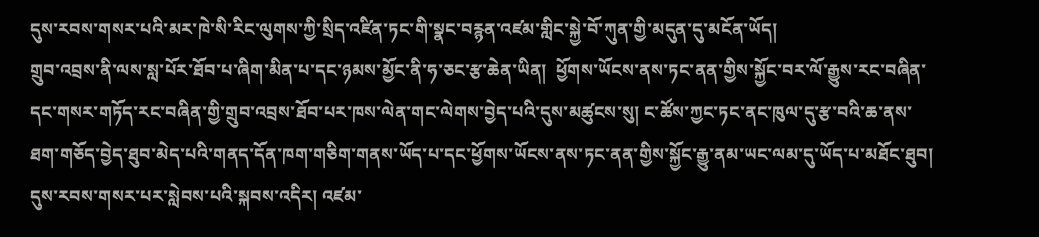དུས་རབས་གསར་པའི་མར་ཁེ་སི་རིང་ལུགས་ཀྱི་སྲིད་འཛིན་ཏང་གི་སྣང་བརྙན་འཛམ་གླིང་སྐྱེ་བོ་ཀུན་གྱི་མདུན་དུ་མངོན་ཡོད།
གྲུབ་འབྲས་ནི་ལས་སླ་པོར་ཐོབ་པ་ཞིག་མིན་པ་དང་ཉམས་མྱོང་ནི་ཧ་ཅང་རྩ་ཆེན་ཡིན།  ཕྱོགས་ཡོངས་ནས་ཏང་ནན་གྱིས་སྐྱོང་བར་ལོ་རྒྱུས་རང་བཞིན་དང་གསར་གཏོད་རང་བཞིན་གྱི་གྲུབ་འབྲས་ཐོབ་པར་ཁས་ལེན་གང་ལེགས་བྱེད་པའི་དུས་མཚུངས་སུ། ང་ཚོས་ཀྱང་ཏང་ནང་ཁུལ་དུ་རྩ་བའི་ཆ་ནས་ཐག་གཅོད་བྱེད་ཐུབ་མེད་པའི་གནད་དོན་ཁག་གཅིག་གནས་ཡོད་པ་དང་ཕྱོགས་ཡོངས་ནས་ཏང་ནན་གྱིས་སྐྱོང་རྒྱུ་ནམ་ཡང་ལམ་དུ་ཡོད་པ་མཐོང་ཐུབ།  དུས་རབས་གསར་པར་སླེབས་པའི་སྐབས་འདིར། འཛམ་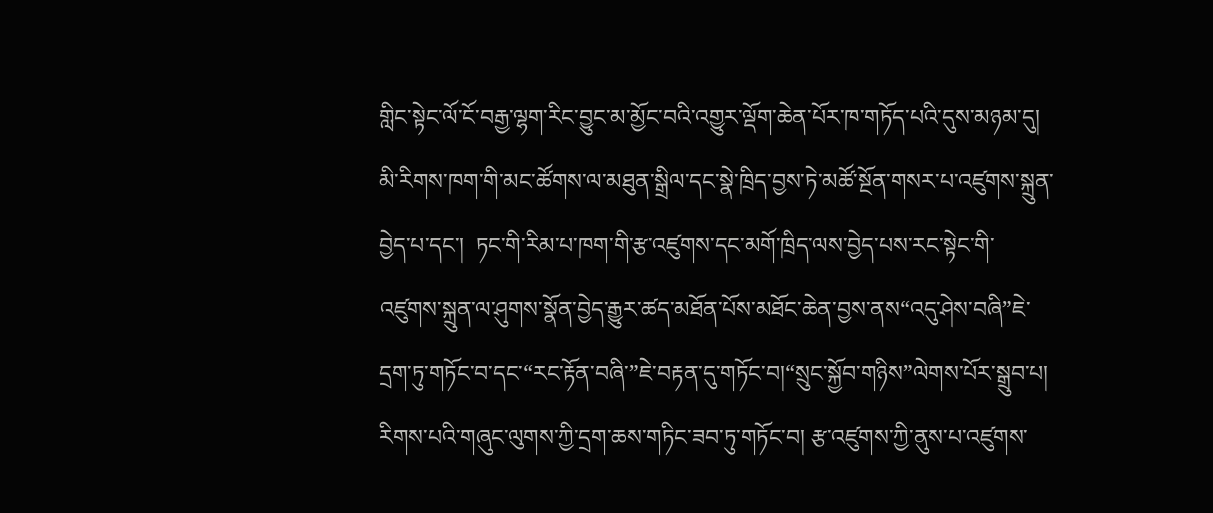གླིང་སྟེང་ལོ་ངོ་བརྒྱ་ལྷག་རིང་བྱུང་མ་མྱོང་བའི་འགྱུར་ལྡོག་ཆེན་པོར་ཁ་གཏོད་པའི་དུས་མཉམ་དུ།  མི་རིགས་ཁག་གི་མང་ཚོགས་ལ་མཐུན་སྒྲིལ་དང་སྣེ་ཁྲིད་བྱས་ཏེ་མཚོ་སྔོན་གསར་པ་འཛུགས་སྐྲུན་བྱེད་པ་དང་།  ཏང་གི་རིམ་པ་ཁག་གི་རྩ་འཛུགས་དང་མགོ་ཁྲིད་ལས་བྱེད་པས་རང་སྟེང་གི་འཛུགས་སྐྲུན་ལ་ཤུགས་སྣོན་བྱེད་རྒྱུར་ཚད་མཐོན་པོས་མཐོང་ཆེན་བྱས་ནས“འདུ་ཤེས་བཞི”ཇེ་དྲག་ཏུ་གཏོང་བ་དང་“རང་རྟོན་བཞི་”ཇེ་བརྟན་དུ་གཏོང་བ།“སྲུང་སྐྱོབ་གཉིས”ལེགས་པོར་སྒྲུབ་པ། རིགས་པའི་གཞུང་ལུགས་ཀྱི་དྲག་ཆས་གཏིང་ཟབ་ཏུ་གཏོང་བ། རྩ་འཛུགས་ཀྱི་ནུས་པ་འཛུགས་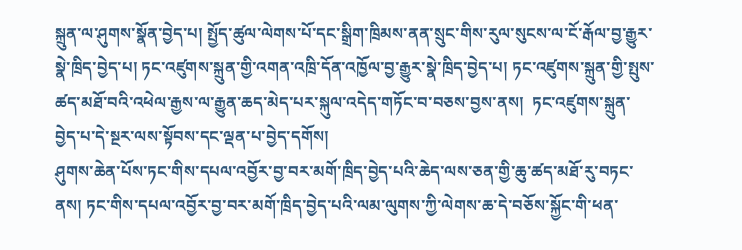སྐྲུན་ལ་ཤུགས་སྣོན་བྱེད་པ། སྤྱོད་ཚུལ་ལེགས་པོ་དང་སྒྲིག་ཁྲིམས་ནན་སྲུང་གིས་རུལ་སུངས་ལ་ངོ་རྒོལ་བྱ་རྒྱུར་སྣེ་ཁྲིད་བྱེད་པ། ཏང་འཛུགས་སྐྲུན་གྱི་འགན་འཁྲི་དོན་འཁྱོལ་བྱ་རྒྱུར་སྣེ་ཁྲིད་བྱེད་པ། ཏང་འཛུགས་སྐྲུན་གྱི་སྤུས་ཚད་མཐོ་བའི་འཕེལ་རྒྱས་ལ་རྒྱུན་ཆད་མེད་པར་སྐུལ་འདེད་གཏོང་བ་བཅས་བྱས་ནས།  ཏང་འཛུགས་སྐྲུན་བྱེད་པ་དེ་སྔར་ལས་སྟོབས་དང་ལྡན་པ་བྱེད་དགོས།
ཤུགས་ཆེན་པོས་ཏང་གིས་དཔལ་འབྱོར་བྱ་བར་མགོ་ཁྲིད་བྱེད་པའི་ཆེད་ལས་ཅན་གྱི་ཆུ་ཚད་མཐོ་རུ་བཏང་ནས། ཏང་གིས་དཔལ་འབྱོར་བྱ་བར་མགོ་ཁྲིད་བྱེད་པའི་ལམ་ལུགས་ཀྱི་ལེགས་ཆ་དེ་བཅོས་སྐྱོང་གི་ཕན་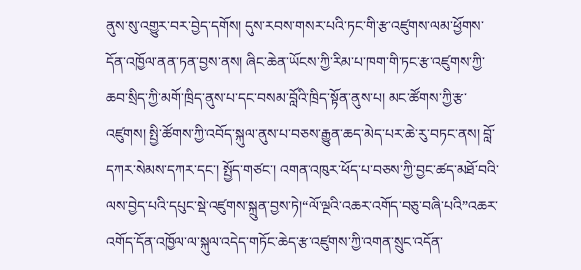ནུས་སུ་འགྱུར་བར་བྱེད་དགོས། དུས་རབས་གསར་པའི་ཏང་གི་རྩ་འཛུགས་ལམ་ཕྱོགས་དོན་འཁྱོལ་ནན་ཏན་བྱས་ནས། ཞིང་ཆེན་ཡོངས་ཀྱི་རིམ་པ་ཁག་གི་ཏང་རྩ་འཛུགས་ཀྱི་ཆབ་སྲིད་ཀྱི་མགོ་ཁྲིད་ནུས་པ་དང་བསམ་བློའི་ཁྲིད་སྟོན་ནུས་པ། མང་ཚོགས་ཀྱི་རྩ་འཛུགས། སྤྱི་ཚོགས་ཀྱི་འབོད་སྐུལ་ནུས་པ་བཅས་རྒྱུན་ཆད་མེད་པར་ཆེ་རུ་བཏང་ནས། བློ་དཀར་སེམས་དཀར་དང་། སྤྱོད་གཙང་། འགན་འཁུར་ཕོད་པ་བཅས་ཀྱི་བྱང་ཚད་མཐོ་བའི་ལས་བྱེད་པའི་དཔུང་སྡེ་འཛུགས་སྐྲུན་བྱས་ཏེ།“ལོ་ལྔའི་འཆར་འགོད་བཅུ་བཞི་པའི”འཆར་འགོད་དོན་འཁྱོལ་ལ་སྐུལ་འདེད་གཏོང་ཆེད་རྩ་འཛུགས་ཀྱི་འགན་སྲུང་འདོན་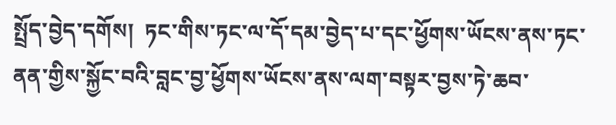སྤྲོད་བྱེད་དགོས།  ཏང་གིས་ཏང་ལ་དོ་དམ་བྱེད་པ་དང་ཕྱོགས་ཡོངས་ནས་ཏང་ནན་གྱིས་སྐྱོང་བའི་བླང་བྱ་ཕྱོགས་ཡོངས་ནས་ལག་བསྟར་བྱས་ཏེ་ཆབ་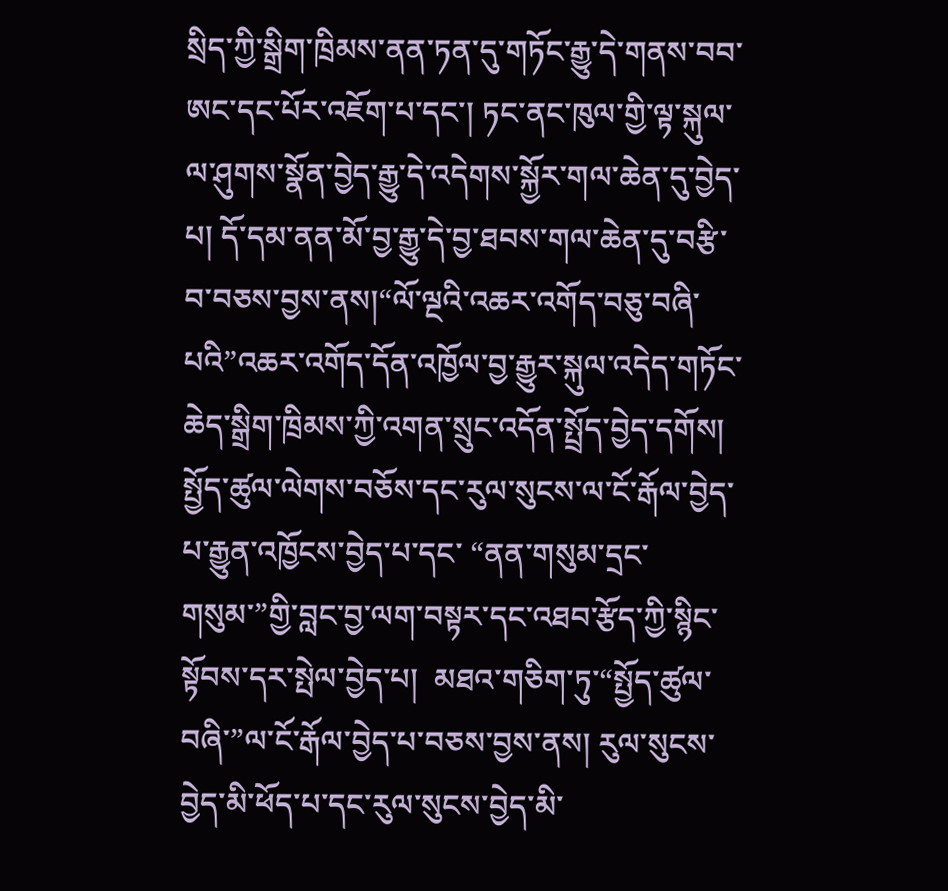སྲིད་ཀྱི་སྒྲིག་ཁྲིམས་ནན་ཏན་དུ་གཏོང་རྒྱུ་དེ་གནས་བབ་ཨང་དང་པོར་འཇོག་པ་དང་། ཏང་ནང་ཁུལ་གྱི་ལྟ་སྐུལ་ལ་ཤུགས་སྣོན་བྱེད་རྒྱུ་དེ་འདེགས་སྐྱོར་གལ་ཆེན་དུ་བྱེད་པ། དོ་དམ་ནན་མོ་བྱ་རྒྱུ་དེ་བྱ་ཐབས་གལ་ཆེན་དུ་བརྩི་བ་བཅས་བྱས་ནས།“ལོ་ལྔའི་འཆར་འགོད་བཅུ་བཞི་པའི”འཆར་འགོད་དོན་འཁྱོལ་བྱ་རྒྱུར་སྐུལ་འདེད་གཏོང་ཆེད་སྒྲིག་ཁྲིམས་ཀྱི་འགན་སྲུང་འདོན་སྤྲོད་བྱེད་དགོས། སྤྱོད་ཚུལ་ལེགས་བཅོས་དང་རུལ་སུངས་ལ་ངོ་རྒོལ་བྱེད་པ་རྒྱུན་འཁྱོངས་བྱེད་པ་དང་ “ནན་གསུམ་དྲང་གསུམ་”གྱི་བླང་བྱ་ལག་བསྟར་དང་འཐབ་རྩོད་ཀྱི་སྙིང་སྟོབས་དར་སྤེལ་བྱེད་པ།  མཐའ་གཅིག་ཏུ་“སྤྱོད་ཚུལ་བཞི་”ལ་ངོ་རྒོལ་བྱེད་པ་བཅས་བྱས་ནས། རུལ་སུངས་བྱེད་མི་ཕོད་པ་དང་རུལ་སུངས་བྱེད་མི་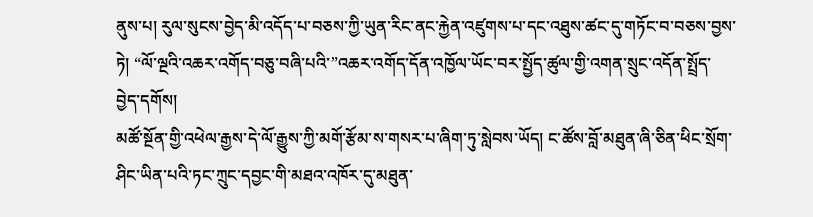ནུས་པ། རུལ་སུངས་བྱེད་མི་འདོད་པ་བཅས་ཀྱི་ཡུན་རིང་ནང་རྐྱེན་འཛུགས་པ་དང་འཐུས་ཚང་དུ་གཏོང་བ་བཅས་བྱས་ཏེ། “ལོ་ལྔའི་འཆར་འགོད་བཅུ་བཞི་པའི་”འཆར་འགོད་དོན་འཁྱོལ་ཡོང་བར་སྤྱོད་ཚུལ་གྱི་འགན་སྲུང་འདོན་སྤྲོད་བྱེད་དགོས།
མཚོ་སྔོན་གྱི་འཕེལ་རྒྱས་དེ་ལོ་རྒྱུས་ཀྱི་མགོ་རྩོམ་ས་གསར་པ་ཞིག་ཏུ་སླེབས་ཡོད། ང་ཚོས་བློ་མཐུན་ཞི་ཅིན་ཕིང་སྲོག་ཤིང་ཡིན་པའི་ཏང་ཀྲུང་དབྱང་གི་མཐའ་འཁོར་དུ་མཐུན་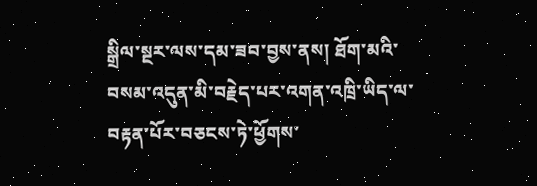སྒྲིལ་སྔར་ལས་དམ་ཟབ་བྱས་ནས། ཐོག་མའི་བསམ་འདུན་མི་བརྗེད་པར་འགན་འཁྲི་ཡིད་ལ་བརྟན་པོར་བཅངས་ཏེ་ཕྱོགས་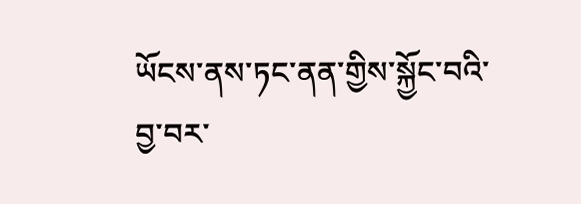ཡོངས་ནས་ཏང་ནན་གྱིས་སྐྱོང་བའི་བྱ་བར་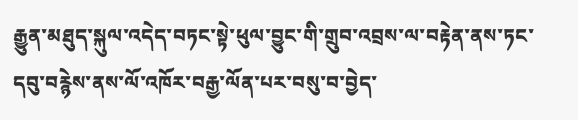རྒྱུན་མཐུད་སྐུལ་འདེད་བཏང་སྟེ་ཕུལ་བྱུང་གི་གྲུབ་འབྲས་ལ་བརྟེན་ནས་ཏང་དབུ་བརྙེས་ནས་ལོ་འཁོར་བརྒྱ་ལོན་པར་བསུ་བ་བྱེད་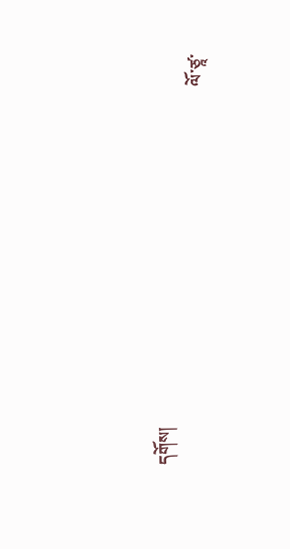དགོས།
                                                                                           ལོ་ཙཱ་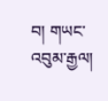བ། གཡང་འབུམ་རྒྱལ།